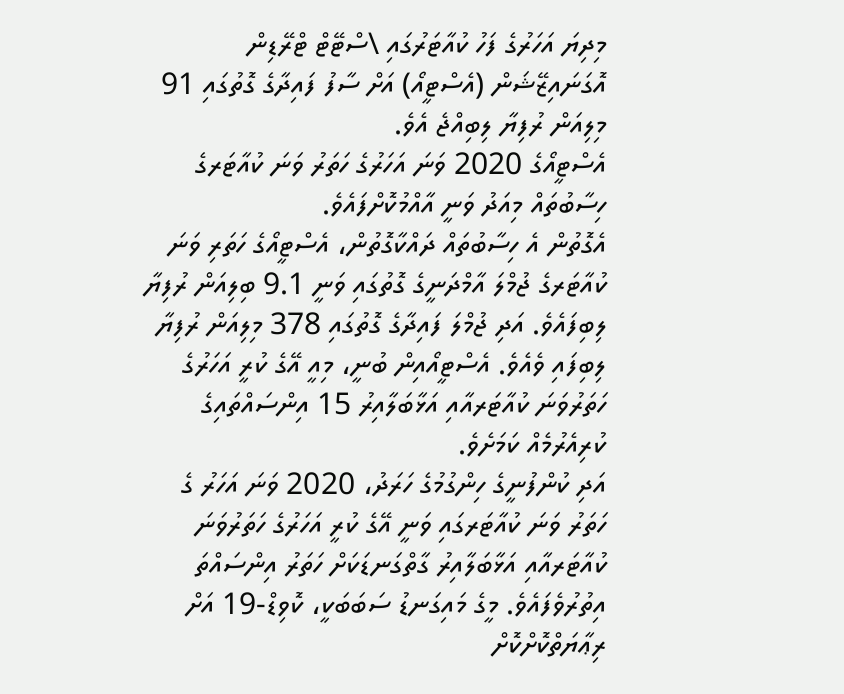މިދިޔަ އަހަރުގެ ފަހު ކުއާޓަރުގައި \ސްޓޭޓް ޓްރޭޑިން އޮގަނައިޒޭޝަން (އެސްޓީއޯ) އަށް ސާފު ފައިދާގެ ގޮތުގައި 91 މިލިއަން ރުފިޔާ ލިބިއްޖެ އެވެ.
އެސްޓީއޯގެ 2020 ވަނަ އަހަރުގެ ހަތަރު ވަނަ ކުއާޓަރގެ ހިސާބުތައް މިއަދު ވަނީ އާއްމުކޮށްފައެވެ.
އެގޮތުން އެ ހިސާބުތައް ދައްކާގޮތުން، އެސްޓީއޯގެ ހަތަރި ވަނަ ކުއާޓަރގެ ޖުމްލަ އާމްދަނީގެ ގޮތުގައި ވަނީ 9.1 ބިލިއަން ރުފިޔާ ލިބިފައެވެ. އަދި ޖުމްލަ ފައިދާގެ ގޮތުގައި 378 މިލިއަން ރުފިޔާ ލިބިފައި ވެއެވެ. އެސްޓީއޯއިން ބުނީ، މިއީ އޭގެ ކުރީ އަހަރުގެ ހަތަރުވަނަ ކުއާޓަރއާއި އަޅާބަލާއިރު 15 އިންސައްތައިގެ ކުރިއެރުމެއް ކަމަށެވެ.
އަދި ކުންފުނީގެ ހިންގުމުގެ ހަރަދު، 2020 ވަނަ އަހަރު ގެ ހަތަރު ވަނަ ކުއާޓަރގައި ވަނީ އޭގެ ކުރީ އަހަރުގެ ހަތަރުވަނަ ކުއާޓަރއާއި އަޅާބަލާއިރު ގާތްގަނޑަކަށް ހަތަރު އިންސައްތަ އިތުރުވެފައެވެ. މީގެ މައިގަނޑު ސަބަބަކީ، ކޮވިޑް-19 އަށް ރިޢާޔަތްކޮށްކޮށް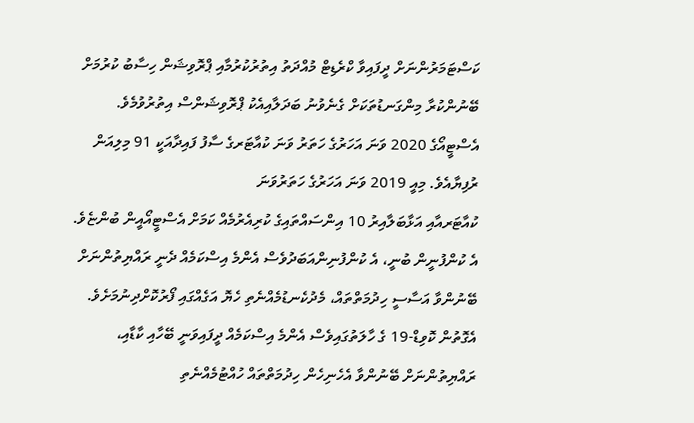ކަސްޓަމަރުންނަށް ދީފައިވާ ކްރެޑިޓް މުއްދަތު އިތުރުކުރުމާއި ޕްރޮވިޝަން ހިސާބު ކުރުމަށް ބޭނުންކުރާ މިންގަނޑުތަކަށް ގެނެވުނު ބަދަލާއިއެކު ޕްރޮވިޝަންސް އިތުރުވުމެވެ.
އެސްޓީއޯގެ 2020 ވަނަ އަހަރުގެ ހަތަރު ވަނަ ކުއާޓަރގެ ސާފު ފައިދާއަކީ 91 މިލިއަން ރުފިޔާއެވެ. މިއީ 2019 ވަނަ އަހަރުގެ ހަތަރުވަނަ
ކުއާޓަރއާއި އަޅާބަލާއިރު 10 އިންސައްތައިގެ ކުރިއެރުމެއް ކަމަށް އެސްޓީއޯއީން ބުންޏެވެ.
އެ ކުންފުނީން ބުނީ، އެ ކުންފުނިންއަބަދުވެސް އެންމެ އިސްކަމެއް ދެނީ ރައްޔިތުންނަށް ބޭނުންވާ އަސާސީ ހިދުމަތްތައް، މެދުކެނޑުމެއްނެތި ހެޔޮ އަގެއްގައި ފޯރުކޮށްދިނުމަށެވެ. އެގޮތުން ކޮވިޑް-19 ގެ ހާލަތުގައިވެސް އެންމެ އިސްކަމެއް ދީފައިވަނީ ބޭހާއި ކާޑާއި، ރައްޔިތުންނަށް ބޭނުންވާ އެހެނިހެން ހިދުމަތްތައް ހުއްޓުމެއްނެތި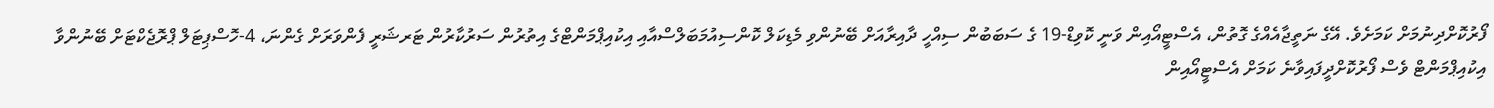ފޯރުކޮށްދިނުމަށް ކަމަށެވެ. އޭގެ ނަތީޖާއެއްގެ ގޮތުން، އެސްޓީއޯއިން ވަނީ ކޮވިޑް-19 ގެ ސަބަބުން ސިއްހީ ދާއިރާއަށް ބޭނުންވި މެޑިކަލް ކޮންސިއުމަބަލްސްއާއި އިކުއިޕްމަންޓްގެ އިތުރުން ސަރުކާރުން ޓަރޝަރީ ފެންވަރަށް ގެންނަ، 4-ހޮސްޕިޓަލް ޕްރޮޖެކްޓަށް ބޭނުންވާ އިކުއިޕްމަންޓް ވެސް ފޯރުކޮށްދީފައިވާނެ ކަމަށް އެސްޓީއޯއިން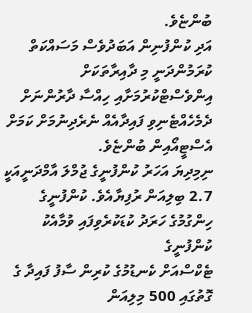ބުންޏެވެ.
އަދި ކުންފުނިން އަބަދުވެސް މަސައްކަތް ކުރަމުންދަނީ މި ދާއިރާތަކަށް އިންވެސްޓްކުރުމަށާއި ހިއްސާ ދާރުންނަށް ދެމެހެއްޓެނިވި ފައިދާއެއް ނެރެދިނުމަށް ކަމަށް އެސްޓީއޯއިން ބުންޏެވެ.
ނިމިދިޔަ އަހަރު ކުންފުނީގެ ޖުމްލަ އާމްދަނީއަކީ 2.7 ބިލިއަން ރުފިޔާއެވެ. ކުންފުނީގެ ހިންގުމުގެ ހަރަދު ކުޑަކުރެވިފައި ވުމާއެކު ކުންފުނީގެ
ޓެކްސްއަށް ކެނޑުމުގެ ކުރިން ސާފު ފައިދާ ގެ ގޮތުގައި 500 މިލިއަން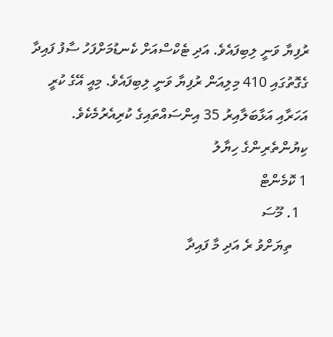ރުފިޔާ ވަނީ ލިބިފައެވެ. އަދި ޓެކްސްއަށް ކެނޑުމަށްފަހު ސާފު ފައިދާ ގެގޮތުގައި 410 މިލިއަން ރުފިޔާ ވަނީ ލިބިފައެވެ. މިއީ އޭގެ ކުރީ އަހަރާއި އަޅާބަލާއިރު 35 އިންސައްތައިގެ ކުރިއެރުމެކެވެ.
ކިޔުންތެރިންގެ ހިޔާލު
1 ކޮމެންޓް
  1. މޫސަ
    ތިޔަށްވު ރެ އަދި މާ ފައިދާ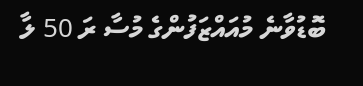ބޮޑުވާނެ މުއައްޒަފުންގެ މުސާ ރަ 50 ލާ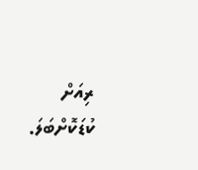ރިއަށް ކުޑަކޮށްބަލަ.